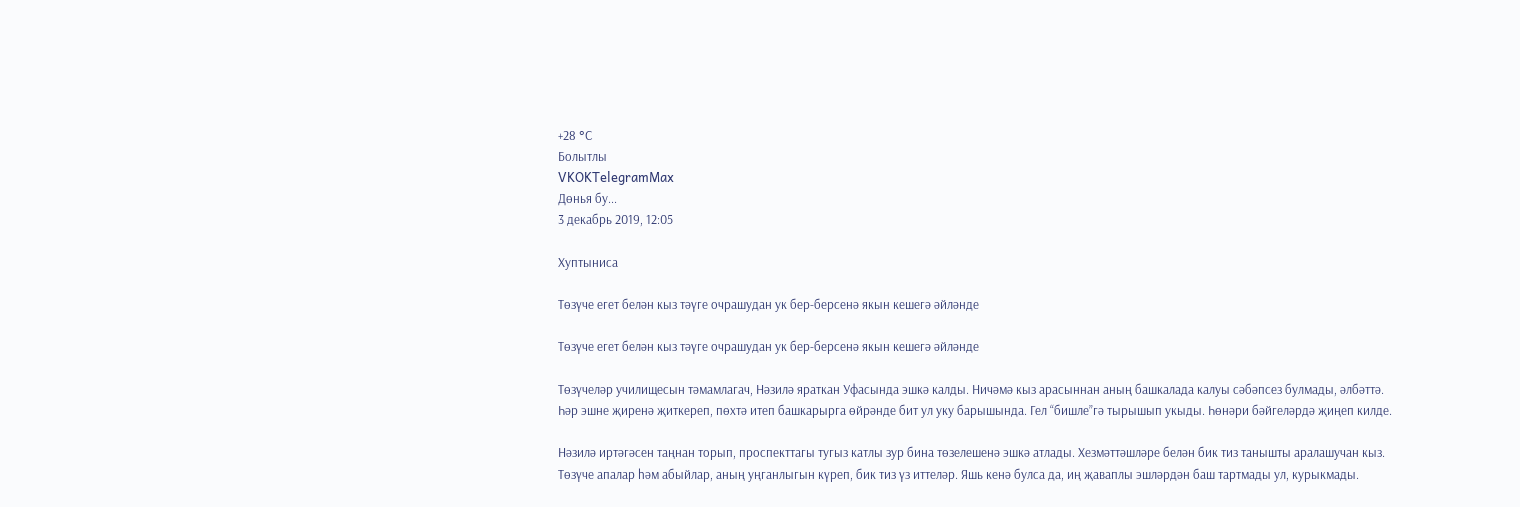+28 °С
Болытлы
VKOKTelegramMax
Дөнья бу...
3 декабрь 2019, 12:05

Хуптыниса

Төзүче егет белән кыз тәүге очрашудан ук бер-берсенә якын кешегә әйләнде

Төзүче егет белән кыз тәүге очрашудан ук бер-берсенә якын кешегә әйләнде

Төзүчеләр училищесын тәмамлагач, Нәзилә яраткан Уфасында эшкә калды. Ничәмә кыз арасыннан аның башкалада калуы сәбәпсез булмады, әлбәттә. Һәр эшне җиренә җиткереп, пөхтә итеп башкарырга өйрәнде бит ул уку барышында. Гел “бишле”гә тырышып укыды. Һөнәри бәйгеләрдә җиңеп килде.

Нәзилә иртәгәсен таңнан торып, проспекттагы тугыз катлы зур бина төзелешенә эшкә атлады. Хезмәттәшләре белән бик тиз танышты аралашучан кыз. Төзүче апалар һәм абыйлар, аның уңганлыгын күреп, бик тиз үз иттеләр. Яшь кенә булса да, иң җаваплы эшләрдән баш тартмады ул, курыкмады.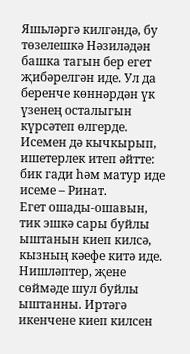Яшьләргә килгәндә, бу төзелешкә Нәзиләдән башка тагын бер егет җибәрелгән иде. Ул да беренче көннәрдән үк үзенең осталыгын күрсәтеп өлгерде. Исемен дә кычкырып, ишетерлек итеп әйтте: бик гади һәм матур иде исеме – Ринат.
Егет ошады-ошавын, тик эшкә сары буйлы ыштанын киеп килсә, кызның кәефе китә иде. Нишләптер, җене сөймәде шул буйлы ыштанны. Иртәгә икенчене киеп килсен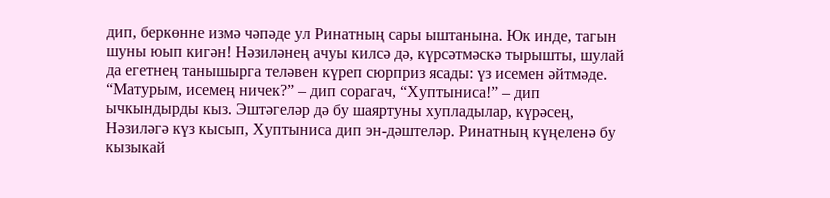дип, беркөнне измә чәпәде ул Ринатның сары ыштанына. Юк инде, тагын шуны юып кигән! Нәзиләнең ачуы килсә дә, күрсәтмәскә тырышты, шулай да егетнең танышырга теләвен күреп сюрприз ясады: үз исемен әйтмәде. “Матурым, исемең ничек?” – дип сорагач, “Хуптыниса!” – дип ычкындырды кыз. Эштәгеләр дә бу шаяртуны хупладылар, күрәсең, Нәзиләгә күз кысып, Хуптыниса дип эн-дәштеләр. Ринатның күңеленә бу кызыкай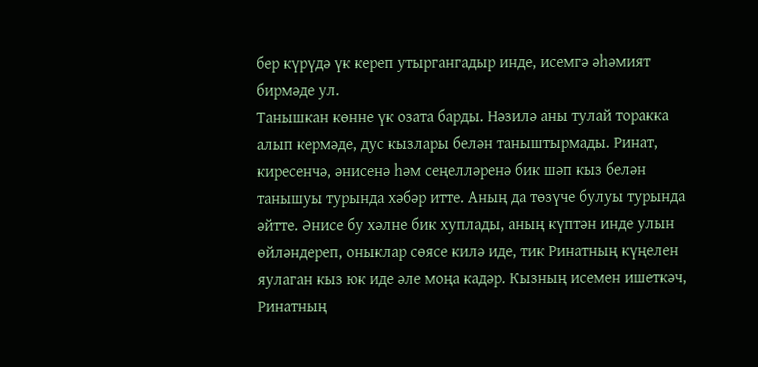бер күрүдә үк кереп утыргангадыр инде, исемгә әһәмият бирмәде ул.
Танышкан көнне үк озата барды. Нәзилә аны тулай торакка алып кермәде, дус кызлары белән таныштырмады. Ринат, киресенчә, әнисенә һәм сеңелләренә бик шәп кыз белән танышуы турында хәбәр итте. Аның да төзүче булуы турында әйтте. Әнисе бу хәлне бик хуплады, аның күптән инде улын өйләндереп, оныклар сөясе килә иде, тик Ринатның күңелен яулаган кыз юк иде әле моңа кадәр. Кызның исемен ишеткәч, Ринатның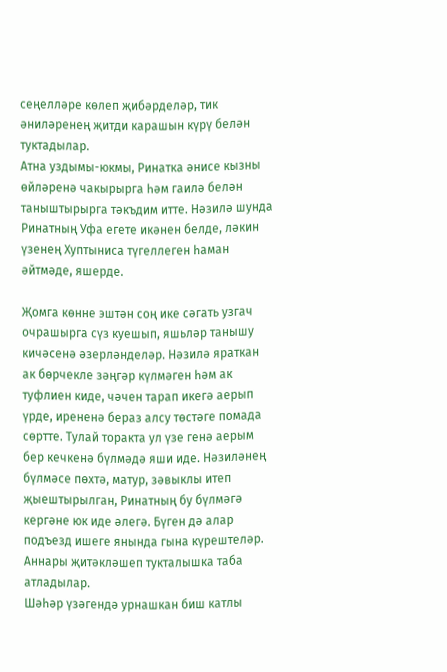сеңелләре көлеп җибәрделәр, тик әниләренең җитди карашын күрү белән туктадылар.
Атна уздымы-юкмы, Ринатка әнисе кызны өйләренә чакырырга һәм гаилә белән таныштырырга тәкъдим итте. Нәзилә шунда Ринатның Уфа егете икәнен белде, ләкин үзенең Хуптыниса түгеллеген һаман әйтмәде, яшерде.

Җомга көнне эштән соң ике сәгать узгач очрашырга сүз куешып, яшьләр танышу кичәсенә әзерләнделәр. Нәзилә яраткан ак бөрчекле зәңгәр күлмәген һәм ак туфлиен киде, чәчен тарап икегә аерып үрде, ирененә бераз алсу төстәге помада сөртте. Тулай торакта ул үзе генә аерым бер кечкенә бүлмәдә яши иде. Нәзиләнең бүлмәсе пөхтә, матур, зәвыклы итеп җыештырылган, Ринатның бу бүлмәгә кергәне юк иде әлегә. Бүген дә алар подъезд ишеге янында гына күрештеләр. Аннары җитәкләшеп тукталышка таба атладылар.
Шәһәр үзәгендә урнашкан биш катлы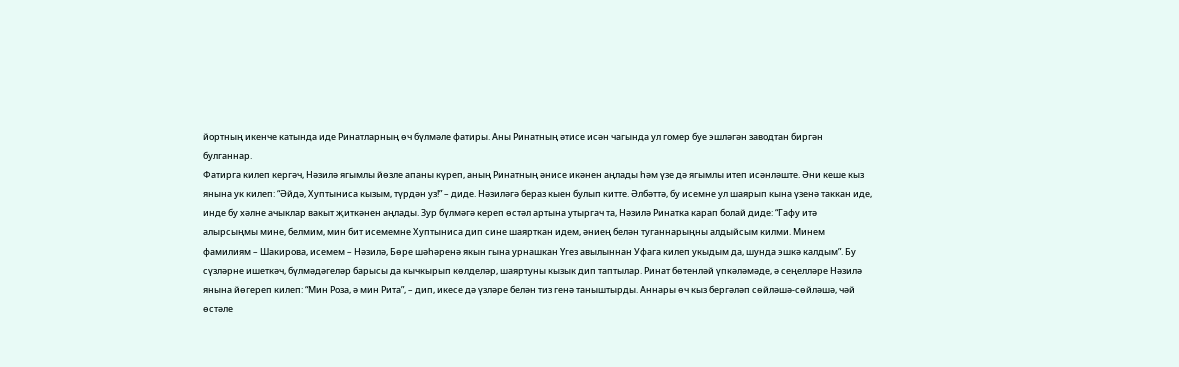йортның икенче катында иде Ринатларның өч бүлмәле фатиры. Аны Ринатның әтисе исән чагында ул гомер буе эшләгән заводтан биргән булганнар.
Фатирга килеп кергәч, Нәзилә ягымлы йөзле апаны күреп, аның Ринатның әнисе икәнен аңлады һәм үзе дә ягымлы итеп исәнләште. Әни кеше кыз янына ук килеп: “Әйдә, Хуптыниса кызым, түрдән уз!” – диде. Нәзиләгә бераз кыен булып китте. Әлбәттә, бу исемне ул шаярып кына үзенә таккан иде, инде бу хәлне ачыклар вакыт җиткәнен аңлады. Зур бүлмәгә кереп өстәл артына утыргач та, Нәзилә Ринатка карап болай диде: “Гафу итә алырсыңмы мине, белмим, мин бит исемемне Хуптыниса дип сине шаярткан идем, әниең белән туганнарыңны алдыйсым килми. Минем фамилиям – Шакирова, исемем – Нәзилә, Бөре шәһәренә якын гына урнашкан Үгез авылыннан Уфага килеп укыдым да, шунда эшкә калдым”. Бу сүзләрне ишеткәч, бүлмәдәгеләр барысы да кычкырып көлделәр, шаяртуны кызык дип таптылар. Ринат бөтенләй үпкәләмәде, ә сеңелләре Нәзилә янына йөгереп килеп: “Мин Роза, ә мин Рита”, – дип, икесе дә үзләре белән тиз генә таныштырды. Аннары өч кыз бергәләп сөйләшә-сөйләшә, чәй өстәле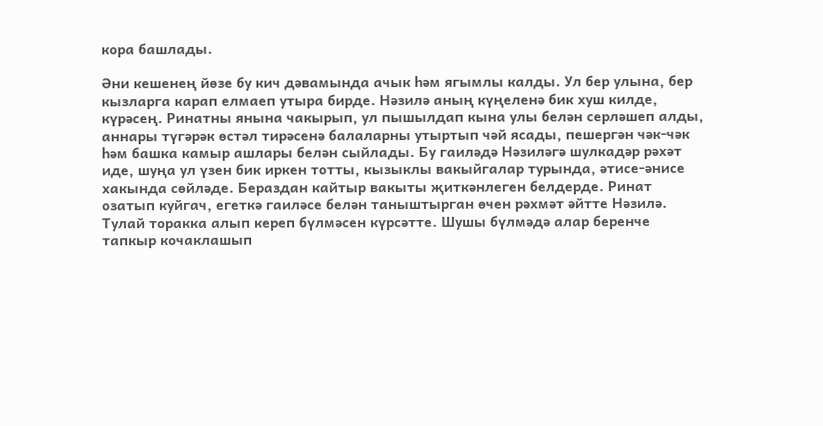кора башлады.

Әни кешенең йөзе бу кич дәвамында ачык һәм ягымлы калды. Ул бер улына, бер кызларга карап елмаеп утыра бирде. Нәзилә аның күңеленә бик хуш килде, күрәсең. Ринатны янына чакырып, ул пышылдап кына улы белән серләшеп алды, аннары түгәрәк өстәл тирәсенә балаларны утыртып чәй ясады, пешергән чәк-чәк һәм башка камыр ашлары белән сыйлады. Бу гаиләдә Нәзиләгә шулкадәр рәхәт иде, шуңа ул үзен бик иркен тотты, кызыклы вакыйгалар турында, әтисе-әнисе хакында сөйләде. Бераздан кайтыр вакыты җиткәнлеген белдерде. Ринат озатып куйгач, егеткә гаиләсе белән таныштырган өчен рәхмәт әйтте Нәзилә. Тулай торакка алып кереп бүлмәсен күрсәтте. Шушы бүлмәдә алар беренче тапкыр кочаклашып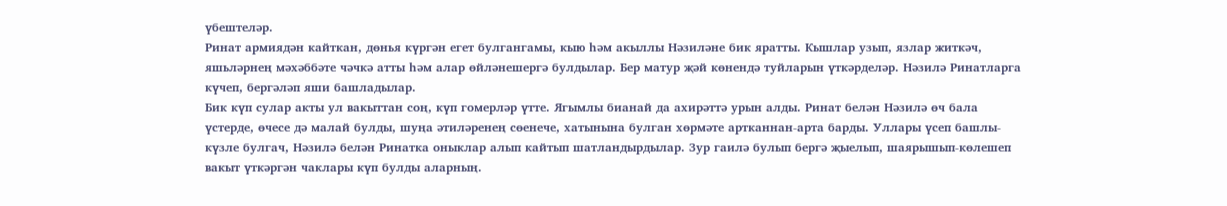үбештеләр.
Ринат армиядән кайткан, дөнья күргән егет булгангамы, кыю һәм акыллы Нәзиләне бик яратты. Кышлар узып, язлар житкәч, яшьләрнең мәхәббәте чәчкә атты һәм алар өйләнешергә булдылар. Бер матур җәй көнендә туйларын үткәрделәр. Нәзилә Ринатларга күчеп, бергәләп яши башладылар.
Бик күп сулар акты ул вакыттан соң, күп гомерләр үтте. Ягымлы бианай да ахирәттә урын алды. Ринат белән Нәзилә өч бала үстерде, өчесе дә малай булды, шуңа әтиләренең сөенече, хатынына булган хөрмәте артканнан-арта барды. Уллары үсеп башлы-күзле булгач, Нәзилә белән Ринатка оныклар алып кайтып шатландырдылар. Зур гаилә булып бергә җыелып, шаярышып-көлешеп вакыт үткәргән чаклары күп булды аларның.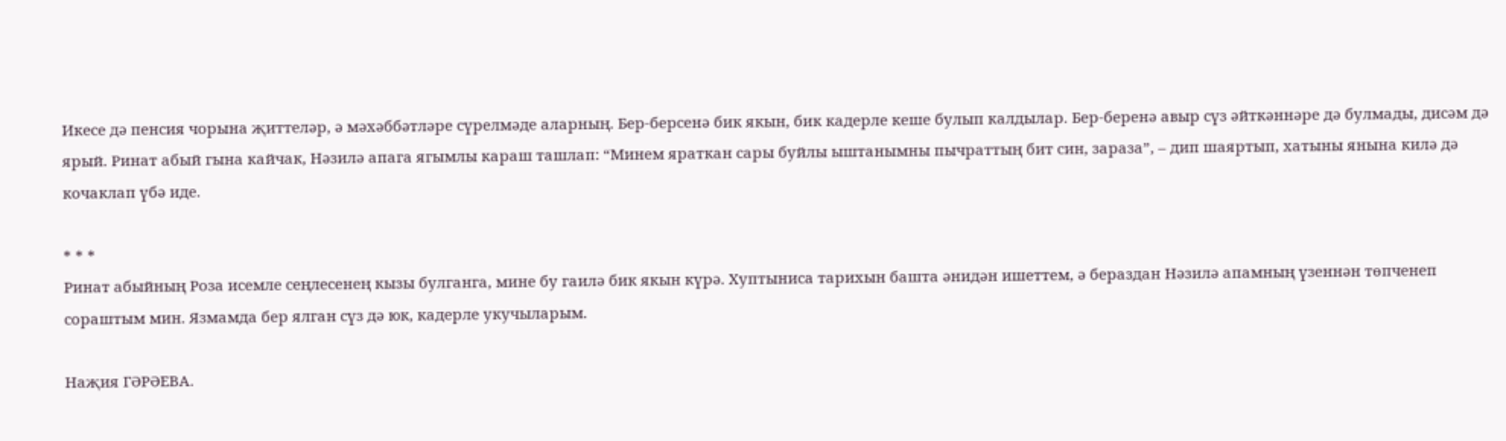Икесе дә пенсия чорына җиттеләр, ә мәхәббәтләре сүрелмәде аларның. Бер-берсенә бик якын, бик кадерле кеше булып калдылар. Бер-беренә авыр сүз әйткәннәре дә булмады, дисәм дә ярый. Ринат абый гына кайчак, Нәзилә апага ягымлы караш ташлап: “Минем яраткан сары буйлы ыштанымны пычраттың бит син, зараза”, – дип шаяртып, хатыны янына килә дә кочаклап үбә иде.

* * *
Ринат абыйның Роза исемле сеңлесенең кызы булганга, мине бу гаилә бик якын күрә. Хуптыниса тарихын башта әнидән ишеттем, ә бераздан Нәзилә апамның үзеннән төпченеп сораштым мин. Язмамда бер ялган сүз дә юк, кадерле укучыларым.

Наҗия ГӘРӘЕВА.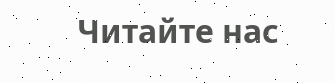Читайте нас